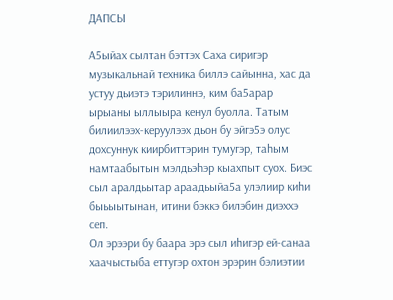ДАПСЫ

А5ыйах сылтан бэттэх Саха сиригэр музыкальнай техника биллэ сайынна, хас да устуу дьиэтэ тэрилиннэ, ким ба5арар ырыаны ыллыыра кенул буолла. Татым билиилээх-керуулээх дьон бу эйгэ5э олус дохсуннук киирбиттэрин тумугэр, таhым намтаабытын мэлдьэhэр кыахпыт суох. Биэс сыл аралдьытар араадьыйа5а улэлиир киhи быьыытынан, итини бэккэ билэбин диэххэ сеп.
Ол эрээри бу баара эрэ сыл иhигэр ей-санаа хаачыстыба еттугэр охтон эрэрин бэлиэтии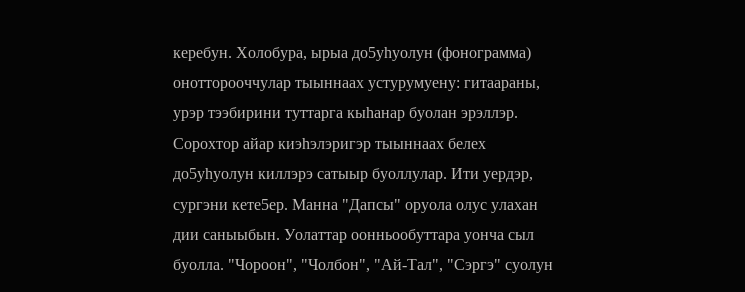керебун. Холобура, ырыа до5уhуолун (фонограмма) онотторооччулар тыыннаах устурумуену: гитаараны, урэр тээбирини туттарга кыhанар буолан эрэллэр. Сорохтор айар киэhэлэригэр тыыннаах белех до5уhуолун киллэрэ сатыыр буоллулар. Ити уердэр, сургэни кете5ер. Манна "Дапсы" оруола олус улахан дии саныыбын. Уолаттар оонньообуттара уонча сыл буолла. "Чороон", "Чолбон", "Ай-Тал", "Сэргэ" суолун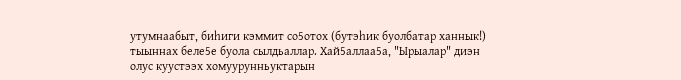утумнаабыт, биhиги кэммит со5отох (бутэhик буолбатар ханнык!) тыыннах беле5е буола сылдьаллар. Хай5аллаа5а, "Ырыалар" диэн олус куустээх хомуурунньуктарын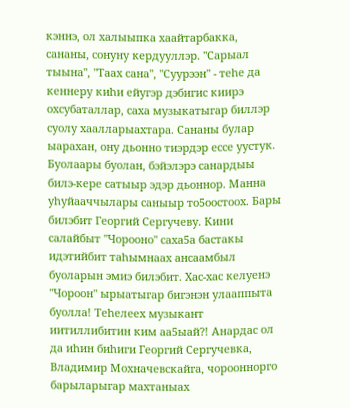кэннэ, ол халыыпка хаайтарбакка, сананы, сонуну кердууллэр. "Сарыал тыына", "Таах сана", "Суурээн" - теhе да кеннеру киhи ейугэр дэбигис киирэ охсубаталлар, саха музыкатыгар биллэр суолу хаалларыахтара. Сананы булар ыарахан, ону дьонно тиэрдэр ессе уустук. Буолаары буолан, бэйэлэрэ санардыы билэ-кере сатыыр эдэр дьоннор. Манна уhуйааччылары саныыр то5оостоох. Бары билэбит Георгий Сергучеву. Кини салайбыт "Чорооно" саха5а бастакы идэтийбит таhымнаах ансаамбыл буоларын эмиэ билэбит. Хас-хас келуенэ "Чороон" ырыатыгар бигэнэн улааппыта буолла! Теhелеех музыкант иитиллибитин ким аа5ыай?! Анардас ол да иhин биhиги Георгий Сергучевка, Владимир Мохначевскайга, чорооннорго барыларыгар махтаныах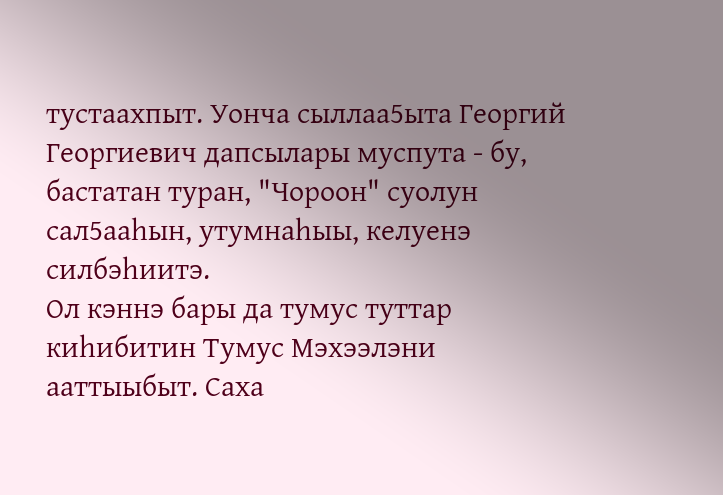тустаахпыт. Уонча сыллаа5ыта Георгий Георгиевич дапсылары муспута - бу, бастатан туран, "Чороон" суолун сал5ааhын, утумнаhыы, келуенэ силбэhиитэ.
Ол кэннэ бары да тумус туттар киhибитин Тумус Мэхээлэни ааттыыбыт. Саха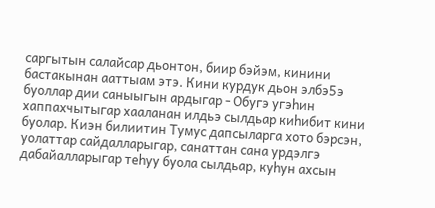саргытын салайсар дьонтон, биир бэйэм, кинини бастакынан ааттыам этэ. Кини курдук дьон элбэ5э буоллар дии саныыгын ардыгар - Обугэ угэhин хаппахчытыгар хааланан илдьэ сылдьар киhибит кини буолар. Киэн билиитин Тумус дапсыларга хото бэрсэн, уолаттар сайдалларыгар, санаттан сана урдэлгэ дабайалларыгар теhуу буола сылдьар, куhун ахсын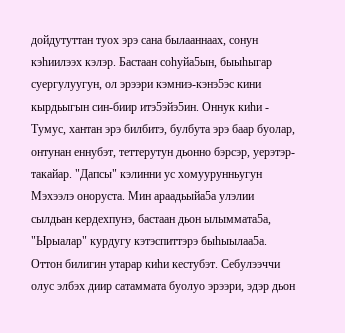дойдутуттан туох эрэ сана былааннаах, сонун кэhиилээх кэлэр. Бастаан соhуйа5ын, быыhыгар суергулуугун, ол эрээри кэмниэ-кэнэ5эс кини кырдьыгын син-биир итэ5эйэ5ин. Оннук киhи - Тумус, хантан эрэ билбитэ, булбута эрэ баар буолар, онтунан еннубэт, теттерутун дьонно бэрсэр, уерэтэр-такайар. "Дапсы" кэлинни ус хомуурунньугун Мэхээлэ оноруста. Мин араадьыйа5а улэлии сылдьан кердехпунэ, бастаан дьон ылыммата5а, "Ырыалар" курдугу кэтэспиттэрэ быhыылаа5а. Оттон билигин утарар киhи кестубэт. Себулээччи олус элбэх диир сатаммата буолуо эрээри, эдэр дьон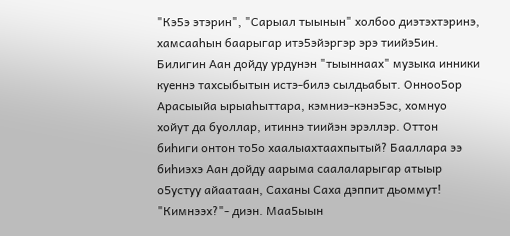"Кэ5э этэрин", "Сарыал тыынын" холбоо диэтэхтэринэ, хамсааhын баарыгар итэ5эйэргэр эрэ тиийэ5ин. Билигин Аан дойду урдунэн "тыыннаах" музыка инники куеннэ тахсыбытын истэ-билэ сылдьабыт. Онноо5ор Арасыыйа ырыаhыттара, кэмниэ-кэнэ5эс, хомнуо хойут да буоллар, итиннэ тиийэн эрэллэр. Оттон биhиги онтон то5о хаалыахтаахпытый? Бааллара ээ биhиэхэ Аан дойду аарыма саалаларыгар атыыр о5устуу айаатаан, Саханы Саха дэппит дьоммут! "Кимнээх?"- диэн. Маа5ыын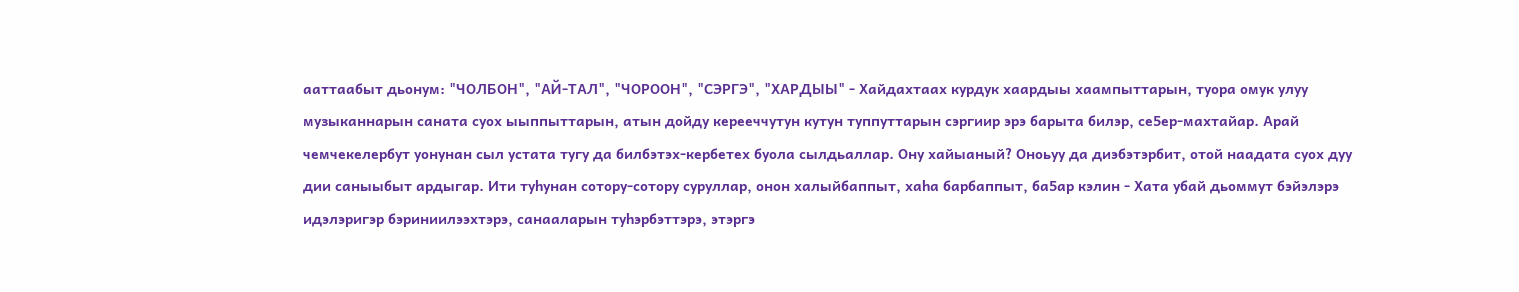ааттаабыт дьонум: "ЧОЛБОН", "АЙ-ТАЛ", "ЧОРООН", "СЭРГЭ", "ХАРДЫЫ" - Хайдахтаах курдук хаардыы хаампыттарын, туора омук улуу музыканнарын саната суох ыыппыттарын, атын дойду керееччутун кутун туппуттарын сэргиир эрэ барыта билэр, се5ер-махтайар. Арай чемчекелербут уонунан сыл устата тугу да билбэтэх-кербетех буола сылдьаллар. Ону хайыаный? Оноьуу да диэбэтэрбит, отой наадата суох дуу дии саныыбыт ардыгар. Ити туhунан сотору-сотору суруллар, онон халыйбаппыт, хаhа барбаппыт, ба5ар кэлин - Хата убай дьоммут бэйэлэрэ идэлэригэр бэриниилээхтэрэ, санааларын туhэрбэттэрэ, этэргэ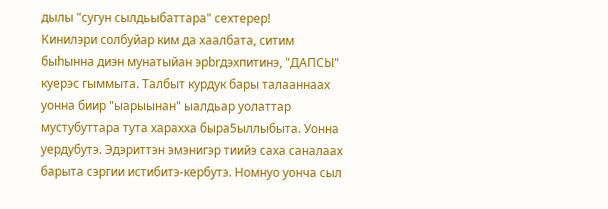дылы "сугун сылдьыбаттара" сехтерер!
Кинилэри солбуйар ким да хаалбата, ситим быhынна диэн мунатыйан эрbrдэхпитинэ, "ДАПСЫ" куерэс гыммыта. Талбыт курдук бары талааннаах уонна биир "ыарыынан" ыалдьар уолаттар мустубуттара тута харахха быра5ыллыбыта. Уонна уердубутэ. Эдэриттэн эмэнигэр тиийэ саха саналаах барыта сэргии истибитэ-кербутэ. Номнуо уонча сыл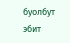буолбут эбит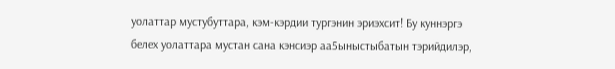уолаттар мустубуттара, кэм-кэрдии тургэнин эриэхсит! Бу куннэргэ белех уолаттара мустан сана кэнсиэр аа5ыныстыбатын тэрийдилэр,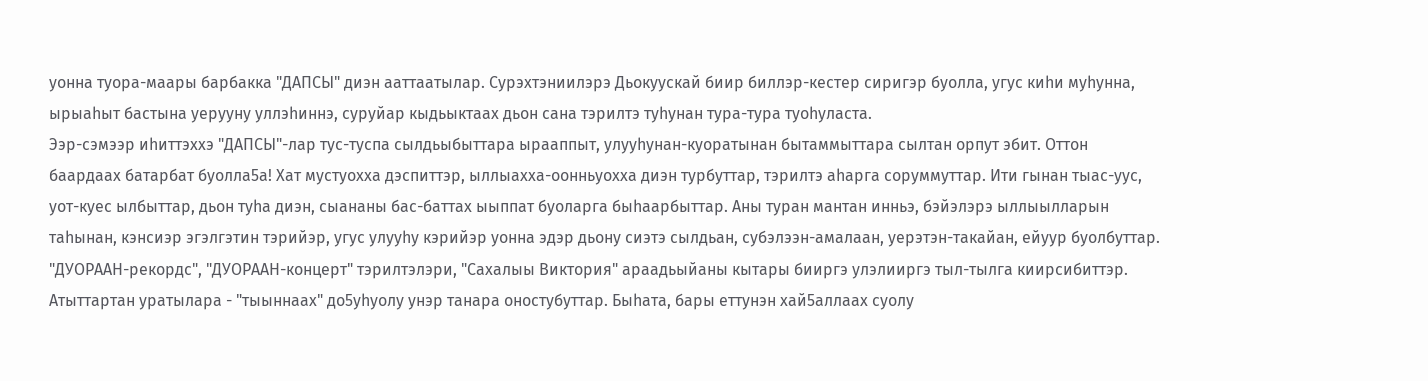уонна туора-маары барбакка "ДАПСЫ" диэн ааттаатылар. Сурэхтэниилэрэ Дьокуускай биир биллэр-кестер сиригэр буолла, угус киhи муhунна, ырыаhыт бастына уерууну уллэhиннэ, суруйар кыдьыктаах дьон сана тэрилтэ туhунан тура-тура туоhуласта.
Ээр-сэмээр иhиттэххэ "ДАПСЫ"-лар тус-туспа сылдьыбыттара ырааппыт, улууhунан-куоратынан бытаммыттара сылтан орпут эбит. Оттон баардаах батарбат буолла5а! Хат мустуохха дэспиттэр, ыллыахха-оонньуохха диэн турбуттар, тэрилтэ аhарга соруммуттар. Ити гынан тыас-уус, уот-куес ылбыттар, дьон туhа диэн, сыананы бас-баттах ыыппат буоларга быhаарбыттар. Аны туран мантан инньэ, бэйэлэрэ ыллыылларын таhынан, кэнсиэр эгэлгэтин тэрийэр, угус улууhу кэрийэр уонна эдэр дьону сиэтэ сылдьан, субэлээн-амалаан, уерэтэн-такайан, ейуур буолбуттар. "ДУОРААН-рекордс", "ДУОРААН-концерт" тэрилтэлэри, "Сахалыы Виктория" араадьыйаны кытары бииргэ улэлииргэ тыл-тылга киирсибиттэр. Атыттартан уратылара - "тыыннаах" до5уhуолу унэр танара оностубуттар. Быhата, бары еттунэн хай5аллаах суолу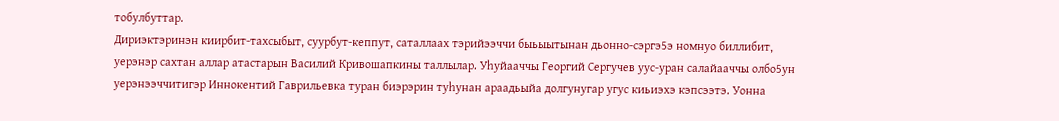тобулбуттар.
Дириэктэринэн киирбит-тахсыбыт, суурбут-кеппут, саталлаах тэрийээччи быьыытынан дьонно-сэргэ5э номнуо биллибит, уерэнэр сахтан аллар атастарын Василий Кривошапкины таллылар. Уhуйааччы Георгий Сергучев уус-уран салайааччы олбо5ун уерэнээччитигэр Иннокентий Гаврильевка туран биэрэрин туhунан араадьыйа долгунугар угус киьиэхэ кэпсээтэ. Уонна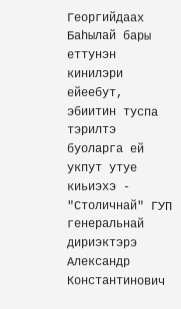Георгийдаах Баhылай бары еттунэн кинилэри ейеебут, эбиитин туспа тэрилтэ буоларга ей укпут утуе киьиэхэ - "Столичнай" ГУП генеральнай дириэктэрэ Александр Константинович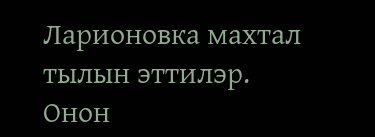Ларионовка махтал тылын эттилэр.
Онон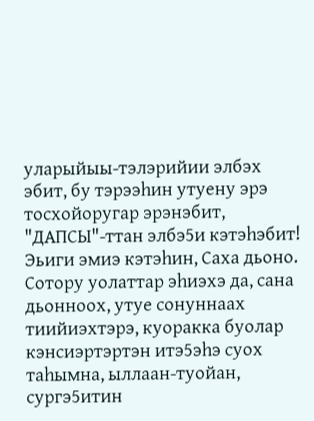уларыйыы-тэлэрийии элбэх эбит, бу тэрээhин утуену эрэ тосхойоругар эрэнэбит, "ДАПСЫ"-ттан элбэ5и кэтэhэбит! Эьиги эмиэ кэтэhин, Саха дьоно. Сотору уолаттар эhиэхэ да, сана дьонноох, утуе сонуннаах тиийиэхтэрэ, куоракка буолар кэнсиэртэртэн итэ5эhэ суох таhымна, ыллаан-туойан, сургэ5итин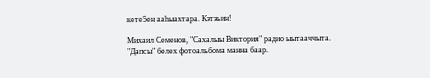кете5ен ааhыахтара. Кэтэьин!

Михаил Семенов, "Сахалыы Виктория" радио ыытааччыта.
"Дапсы" белех фотоальбома манна баар.